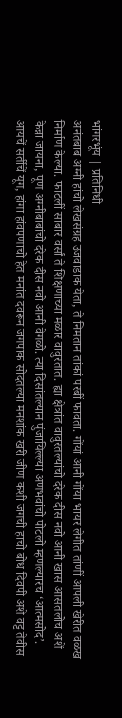भांगरभूंय | प्रतिनिधी
अनंतबाब अग्नी हांचो लेखसंग्रह उजवाडाक येता, ते निमतान तांकां परबीं फावता. गोंयां आनी गोंया भायर लेगीत तांणीं आपली खेरीत वळख निर्माण केल्या. फाटलीं साबार वर्सां ते शिक्षणाच्या मळार वावुरतात. ह्या क्षेत्रांत वावुरतल्यांचो दरेक दीस नवो आनी खास आसतलोच अशें केन्ना जायना, पूण अग्नीबाबांचो दरेक दीस नवो आनी वेगळो. त्या दिसांतल्यान पुंजायिल्ल्या अणभवांचो पोटलो म्हणल्यारच ‘आत्मसोद’.
आयचें सर्तीचें यूग, हांगा हांवपणाचो हेत मनांत दवरून जगपाक सोदतल्या मनशांक खरी जीण कशी जगची हाचो बोध दिवपी अशे वट्ट तेवीस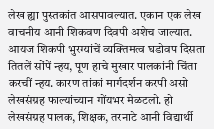लेख ह्या पुस्तकांत आसपावल्यात. एकान एक लेख वाचनीय आनी शिकवण दिवपी अशेच जाल्यात.
आयज शिकपी भुरग्यांचें व्यक्तिमत्व घडोवप दिसता तितलें सोंपें न्हय, पूण हाचे मुखार पालकांनी चिंता करचीं न्हय. कारण तांकां मार्गदर्शन करपी असो लेखसंग्रह फाल्यांच्यान गोंयभर मेळटलो. हो लेखसंग्रह पालक, शिक्षक, तरनाटे आनी विद्यार्थी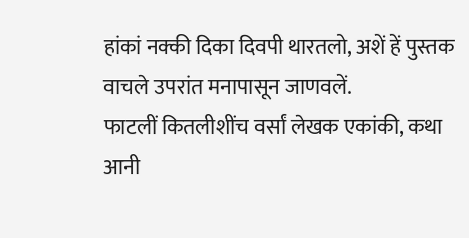हांकां नक्की दिका दिवपी थारतलो, अशें हें पुस्तक वाचले उपरांत मनापासून जाणवलें.
फाटलीं कितलीशींच वर्सां लेखक एकांकी, कथा आनी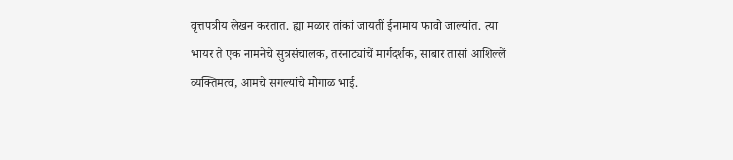वृत्तपत्रीय लेखन करतात. ह्या मळार तांकां जायतीं ईनामाय फावो जाल्यांत. त्या भायर ते एक नामनेचे सुत्रसंचालक, तरनाट्यांचें मार्गदर्शक, साबार तासां आशिल्लें व्यक्तिमत्व, आमचे सगल्यांचे मोगाळ भाई.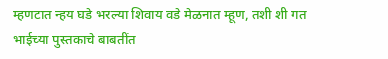म्हणटात न्हय घडे भरल्या शिवाय वडे मेळनात म्हूण, तशी शी गत भाईच्या पुस्तकाचे बाबतींत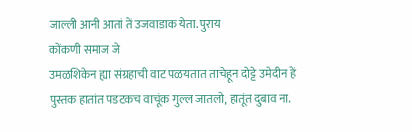जाल्ली आनी आतां तें उजवाडाक येता. पुराय
कोंकणी समाज जे
उमळशिकेन ह्या संग्रहाची वाट पळयतात ताचेहून दोट्टे उमेदीन हें पुस्तक हातांत पडटकच वाचूंक गुल्ल जातलो, हातूंत दुबाव ना.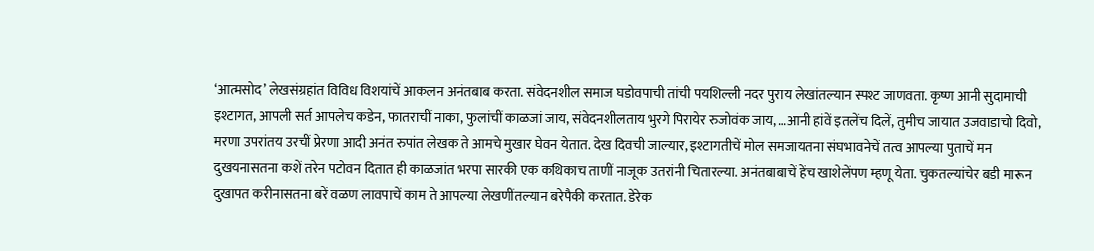‘आत्मसोद’ लेखसंग्रहांत विविध विशयांचें आकलन अनंतबाब करता. संवेदनशील समाज घडोवपाची तांची पयशिल्ली नदर पुराय लेखांतल्यान स्पश्ट जाणवता. कृष्ण आनी सुदामाची इश्टागत, आपली सर्त आपलेच कडेन, फातराचीं नाका, फुलांचीं काळजां जाय, संवेदनशीलताय भुरगे पिरायेर रुजोवंक जाय, …आनी हांवें इतलेंच दिलें, तुमीच जायात उजवाडाचो दिवो, मरणा उपरांतय उरचीं प्रेरणा आदी अनंत रुपांत लेखक ते आमचे मुखार घेवन येतात. देख दिवची जाल्यार, इश्टागतीचें मोल समजायतना संघभावनेचें तत्व आपल्या पुताचें मन दुखयनासतना कशें तरेन पटोवन दितात ही काळजांत भरपा सारकी एक कथिकाच ताणीं नाजूक उतरांनी चितारल्या. अनंतबाबाचें हेंच खाशेलेंपण म्हणू येता. चुकतल्यांचेर बडी मारून दुखापत करीनासतना बरें वळण लावपाचें काम ते आपल्या लेखणींतल्यान बरेपैकी करतात. डेरेक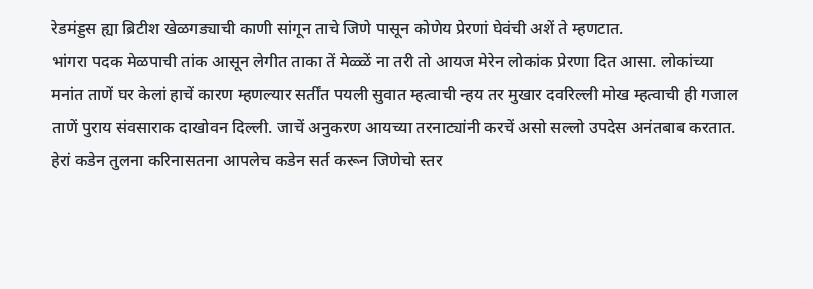रेडमंड्डस ह्या ब्रिटीश खेळगड्याची काणी सांगून ताचे जिणे पासून कोणेय प्रेरणां घेवंची अशें ते म्हणटात.
भांगरा पदक मेळपाची तांक आसून लेगीत ताका तें मेळ्ळें ना तरी तो आयज मेरेन लोकांक प्रेरणा दित आसा. लोकांच्या मनांत ताणें घर केलां हाचें कारण म्हणल्यार सर्तींत पयली सुवात म्हत्वाची न्हय तर मुखार दवरिल्ली मोख म्हत्वाची ही गजाल ताणें पुराय संवसाराक दाखोवन दिल्ली. जाचें अनुकरण आयच्या तरनाट्यांनी करचें असो सल्लो उपदेस अनंतबाब करतात. हेरां कडेन तुलना करिनासतना आपलेच कडेन सर्त करून जिणेचो स्तर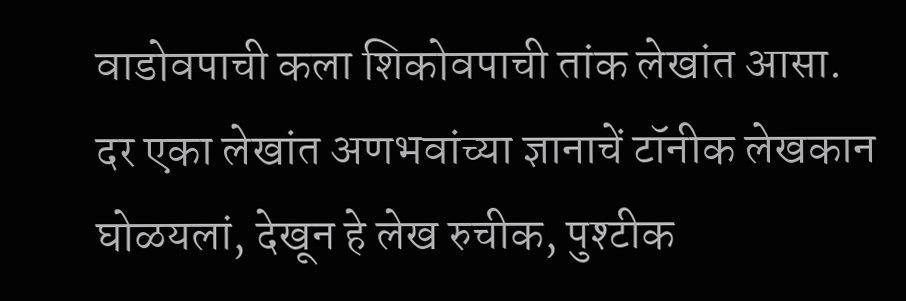वाडोवपाची कला शिकोवपाची तांक लेखांत आसा.
दर एका लेखांत अणभवांच्या ज्ञानाचें टॉनीक लेखकान घोळयलां, देखून हे लेख रुचीक, पुश्टीक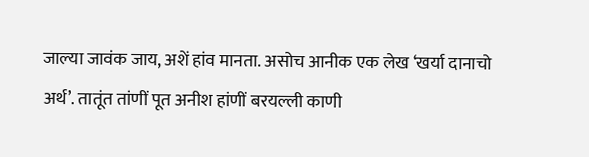जाल्या जावंक जाय, अशें हांव मानता. असोच आनीक एक लेख ‘खर्या दानाचो अर्थ’. तातूंत तांणीं पूत अनीश हांणीं बरयल्ली काणी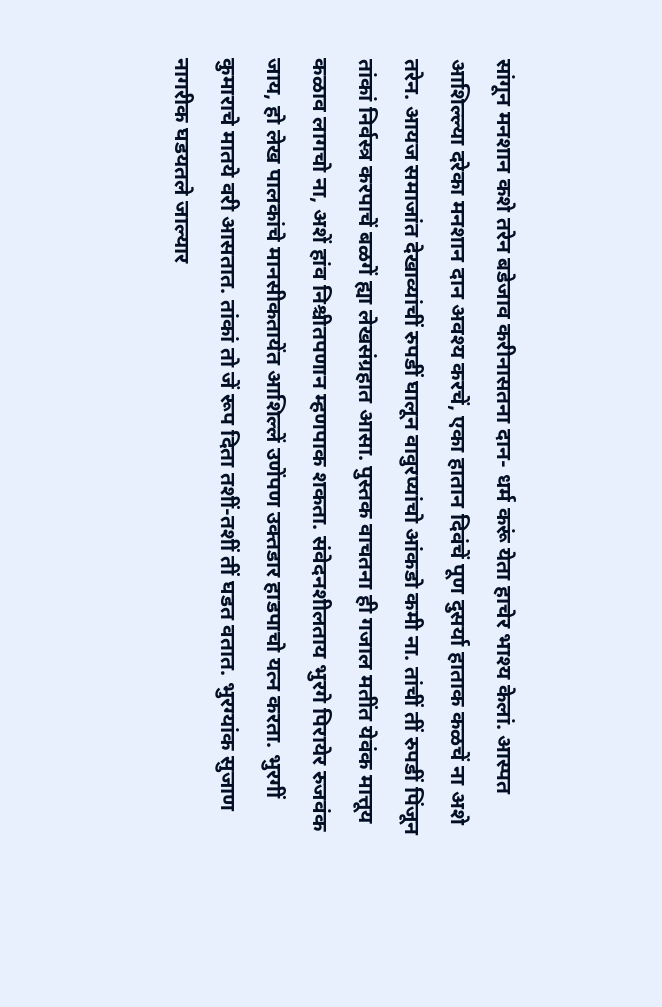सांगून मनशान कशे तरेन बडेजाव करीनासतना दान- धर्म करूं येता हाचेर भाश्य केलां. आस्पत आशिल्ल्या दरेका मनशान दान अवश्य करचें, एका हातान दिवंचें पूण दुसर्या हाताक कळचें ना अशे तरेन. आयज समाजांत देखाव्यांचीं रुपडीं घालून वावुरप्यांचो आंकडो कमी ना. तांचीं तीं रुपडीं पिंजून तांकां निर्वस्त्र करपाचें बळगें ह्या लेखसंग्रहात आसा. पुस्तक वाचतना ही गजाल मतींत येवंक मात्तूय कळाव लागचो ना, अशें हांव निश्चीतपणान म्हणपाक शकता. संवेदनशीलताय भुरगे पिरायेर रुजवंक जाय, हो लेख पालकांचे मानसीकतायेंत आशिल्लें उणेंपण उक्तडार हाडपाचो यत्न करता. भुरगीं कुमाराचे मातये वरी आसतात. तांकां तो जें रूप दिता तशीं-तशीं तीं घडत वतात. भुरग्यांक सुजाण नागरीक घडयतले जाल्यार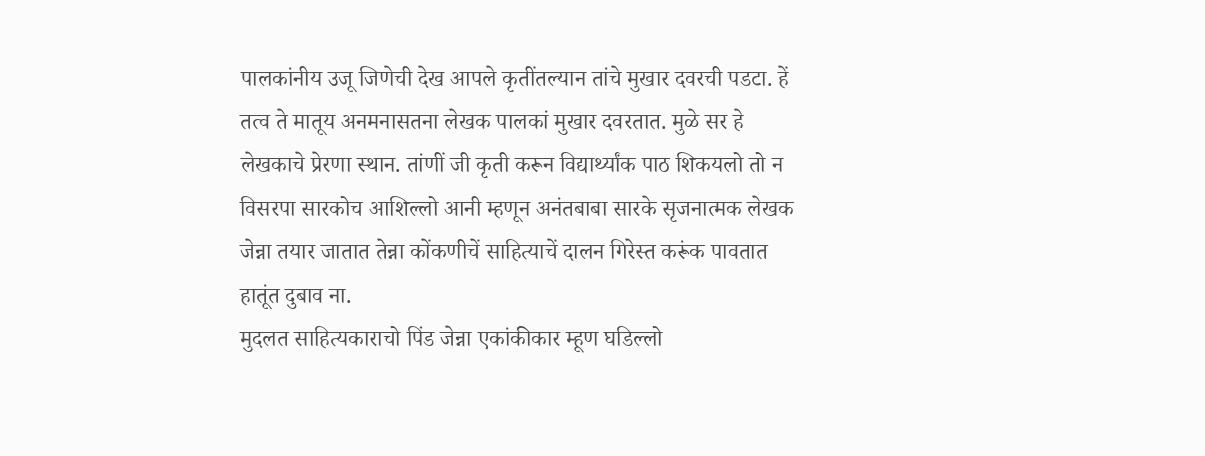पालकांनीय उजू जिणेची देख आपले कृतींतल्यान तांचे मुखार दवरची पडटा. हें तत्व ते मातूय अनमनासतना लेखक पालकां मुखार दवरतात. मुळे सर हे लेखकाचे प्रेरणा स्थान. तांणीं जी कृती करून विद्यार्थ्यांक पाठ शिकयलो तो न विसरपा सारकोच आशिल्लो आनी म्हणून अनंतबाबा सारके सृजनात्मक लेखक जेन्ना तयार जातात तेन्ना कोंकणीचें साहित्याचें दालन गिरेस्त करूंक पावतात हातूंत दुबाव ना.
मुदलत साहित्यकाराचो पिंड जेन्ना एकांकीकार म्हूण घडिल्लो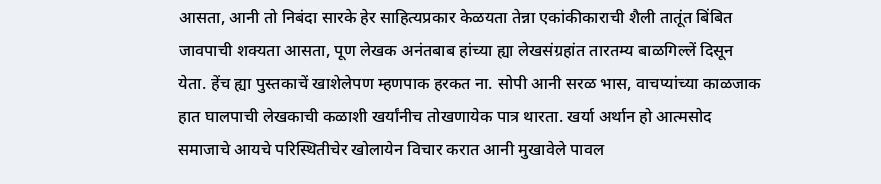आसता, आनी तो निबंदा सारके हेर साहित्यप्रकार केळयता तेन्ना एकांकीकाराची शैली तातूंत बिंबित जावपाची शक्यता आसता, पूण लेखक अनंतबाब हांच्या ह्या लेखसंग्रहांत तारतम्य बाळगिल्लें दिसून येता. हेंच ह्या पुस्तकाचें खाशेलेपण म्हणपाक हरकत ना. सोपी आनी सरळ भास, वाचप्यांच्या काळजाक हात घालपाची लेखकाची कळाशी खर्यांनीच तोखणायेक पात्र थारता. खर्या अर्थान हो आत्मसोद समाजाचे आयचे परिस्थितीचेर खोलायेन विचार करात आनी मुखावेले पावल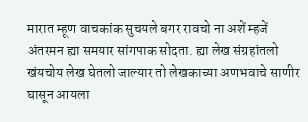मारात म्हूण वाचकांक सुचयले बगर रावचो ना अशें म्हजें अंतरमन ह्या समयार सांगपाक सोदता. ह्या लेख संग्रहांतलो खंयचोय लेख घेतलो जाल्यार तो लेखकाच्या अणभवाचे साणीर घासून आयला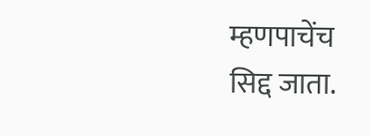म्हणपाचेंच सिद्द जाता.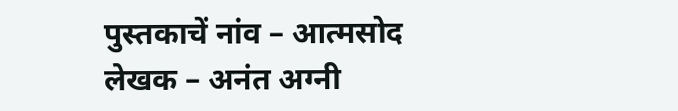पुस्तकाचें नांव – आत्मसोद
लेखक – अनंत अग्नी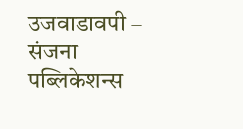उजवाडावपी –
संजना पब्लिकेशन्स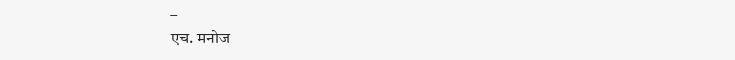–
एच. मनोज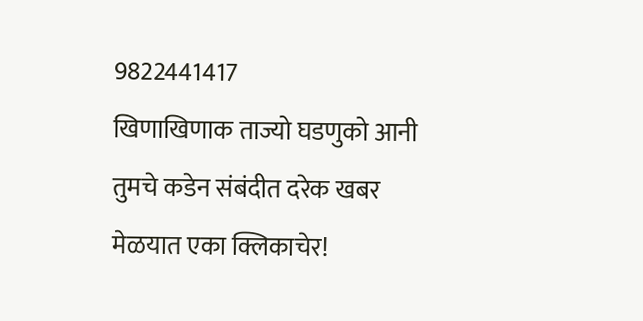9822441417
खिणाखिणाक ताज्यो घडणुको आनी तुमचे कडेन संबंदीत दरेक खबर मेळयात एका क्लिकाचेर!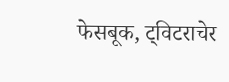फेसबूक, ट्विटराचेर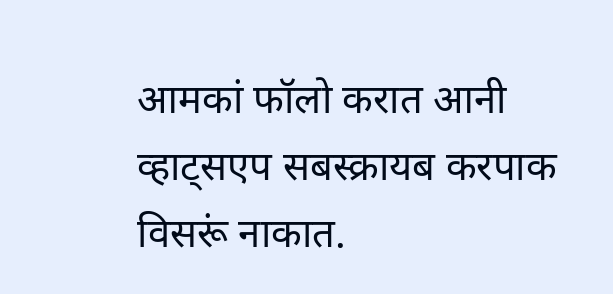आमकां फॉलो करात आनी व्हाट्सएप सबस्क्रायब करपाक विसरूं नाकात.